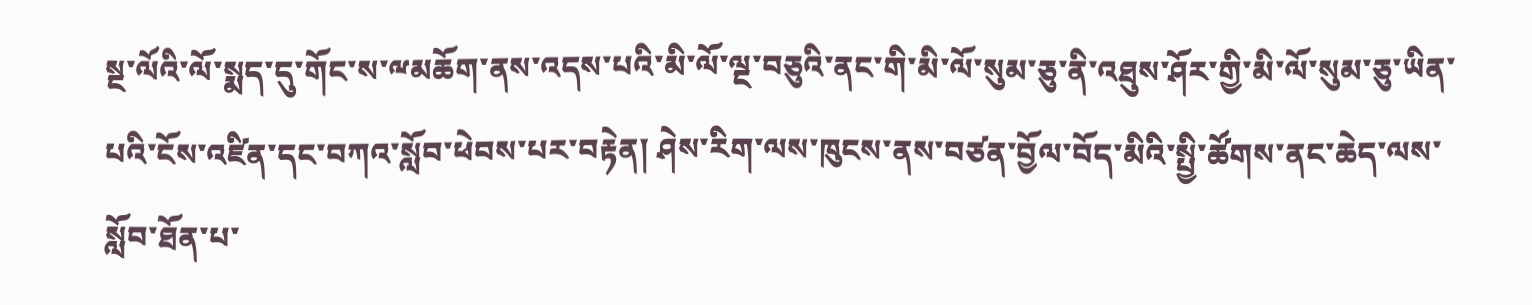སྔ་ལོའི་ལོ་སྨད་དུ་གོང་ས་ྋམཆོག་ནས་འདས་པའི་མི་ལོ་ལྔ་བཅུའི་ནང་གི་མི་ལོ་སུམ་ཅུ་ནི་འཐུས་ཤོར་གྱི་མི་ལོ་སུམ་ཅུ་ཡིན་པའི་ངོས་འཛིན་དང་བཀའ་སློབ་ཕེབས་པར་བརྟེན། ཤེས་རིག་ལས་ཁུངས་ནས་བཙན་བྱོལ་བོད་མིའི་སྤྱི་ཚོགས་ནང་ཆེད་ལས་སློབ་ཐོན་པ་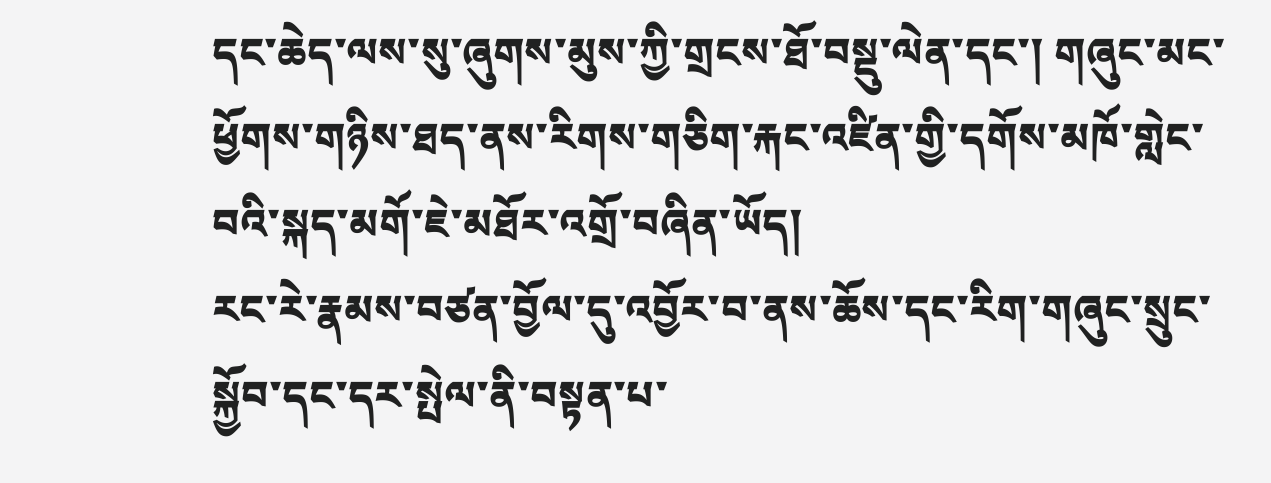དང་ཆེད་ལས་སུ་ཞུགས་མུས་ཀྱི་གྲངས་ཐོ་བསྡུ་ལེན་དང་། གཞུང་མང་ཕྱོགས་གཉིས་ཐད་ནས་རིགས་གཅིག་རྐང་འཛིན་གྱི་དགོས་མཁོ་གླེང་བའི་སྐད་མགོ་ཇེ་མཐོར་འགྲོ་བཞིན་ཡོད།
རང་རེ་རྣམས་བཙན་བྱོལ་དུ་འབྱོར་བ་ནས་ཆོས་དང་རིག་གཞུང་སྲུང་སྐྱོབ་དང་དར་སྤེལ་ནི་བསྟན་པ་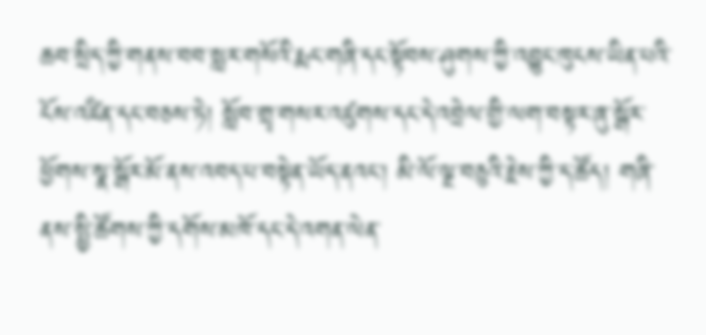ཆབ་སྲིད་ཀྱི་གནས་བབ་སླར་གསོའི་རྨང་གཞི་དང་སྟོབས་ཤུགས་ཀྱི་འབྱུང་ཁུངས་ཡིན་པའི་ངོས་འཛིན་དང་བཅས་ཏེ། སློབ་གྲྭ་གསར་འཛུགས་དང་དེ་འབྲེལ་གྱི་ལག་བསྟར་ཞུ་སྒོར་ཕྱོགས་སྣ་སྒོར་མོ་ནས་འབད་པ་བསྟེན་ཡོད་ནའང་། མི་ལོ་ལྔ་བཅུའི་རྗེས་ཀྱི་ད་ཚོད། གཞི་ནས་སྤྱི་ཚོགས་ཀྱི་དགོས་མཁོ་དང་དེ་འགན་ལེན་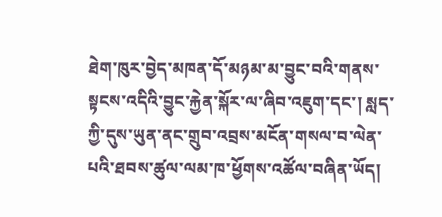ཐེག་ཁུར་བྱེད་མཁན་དོ་མཉམ་མ་བྱུང་བའི་གནས་སྟངས་འདིའི་བྱུང་རྐྱེན་སྐོར་ལ་ཞིབ་འཇུག་དང་། སླད་ཀྱི་དུས་ཡུན་ནང་གྲུབ་འབྲས་མངོན་གསལ་བ་ལེན་པའི་ཐབས་ཚུལ་ལམ་ཁ་ཕྱོགས་འཚོལ་བཞིན་ཡོད།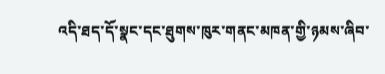འདི་ཐད་དོ་སྣང་དང་ཐུགས་ཁུར་གནང་མཁན་གྱི་ཉམས་ཞིབ་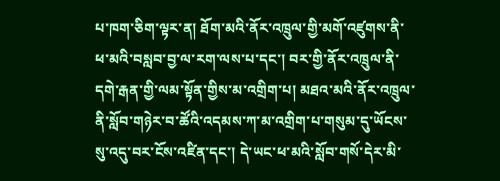པ་ཁག་ཅིག་ལྟར་ན། ཐོག་མའི་ནོར་འཁྲུལ་གྱི་མགོ་འཛུགས་ནི་ཕ་མའི་བསླབ་བྱ་ལ་རག་ལས་པ་དང་། བར་གྱི་ནོར་འཁྲུལ་ནི་དགེ་རྒན་གྱི་ལམ་སྟོན་གྱིས་མ་འགྲིག་པ། མཐའ་མའི་ནོར་འཁྲུལ་ནི་སློབ་གཉེར་བ་ཚོའི་འདམས་ཀ་མ་འགྲིག་པ་གསུམ་དུ་ཡོངས་སུ་འདུ་བར་ངོས་འཛིན་དང་། དེ་ཡང་ཕ་མའི་སློབ་གསོ་དེར་མི་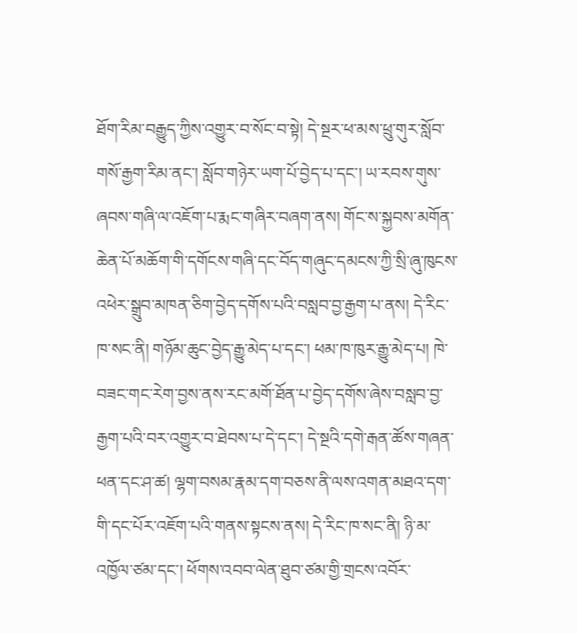ཐོག་རིམ་བརྒྱུད་ཀྱིས་འགྱུར་བ་སོང་བ་སྟེ། དེ་སྔར་ཕ་མས་ཕྲུ་གུར་སློབ་གསོ་རྒྱག་རིམ་ནང་། སློབ་གཉེར་ཡག་པོ་བྱེད་པ་དང་། ཡ་རབས་གུས་ཞབས་གཞི་ལ་འཇོག་པ་རྨང་གཞིར་བཞག་ནས། གོང་ས་སྐྱབས་མགོན་ཆེན་པོ་མཆོག་གི་དགོངས་གཞི་དང་བོད་གཞུང་དམངས་ཀྱི་སྲི་ཞུ་ཁུངས་འཕེར་སྒྲུབ་མཁན་ཅིག་བྱེད་དགོས་པའི་བསླབ་བྱ་རྒྱག་པ་ནས། དེ་རིང་ཁ་སང་ནི། གཉོམ་ཆུང་བྱེད་རྒྱུ་མེད་པ་དང་། ཕམ་ཁ་ཁུར་རྒྱུ་མེད་པ། ཁེ་བཟང་གང་རེག་བྱས་ནས་རང་མགོ་ཐོན་པ་བྱེད་དགོས་ཞེས་བསླབ་བྱ་རྒྱག་པའི་བར་འགྱུར་བ་ཐེབས་པ་དེ་དང་། དེ་སྔའི་དགེ་རྒན་ཚོས་གཞན་ཕན་དང་ཤ་ཚ། ལྷག་བསམ་རྣམ་དག་བཅས་ནི་ལས་འགན་མཐའ་དག་གི་དང་པོར་འཇོག་པའི་གནས་སྟངས་ནས། དེ་རིང་ཁ་སང་ནི། ཉི་མ་འཁྱོལ་ཙམ་དང་། ཕོགས་འབབ་ལེན་ཐུབ་ཙམ་གྱི་གྲངས་འབོར་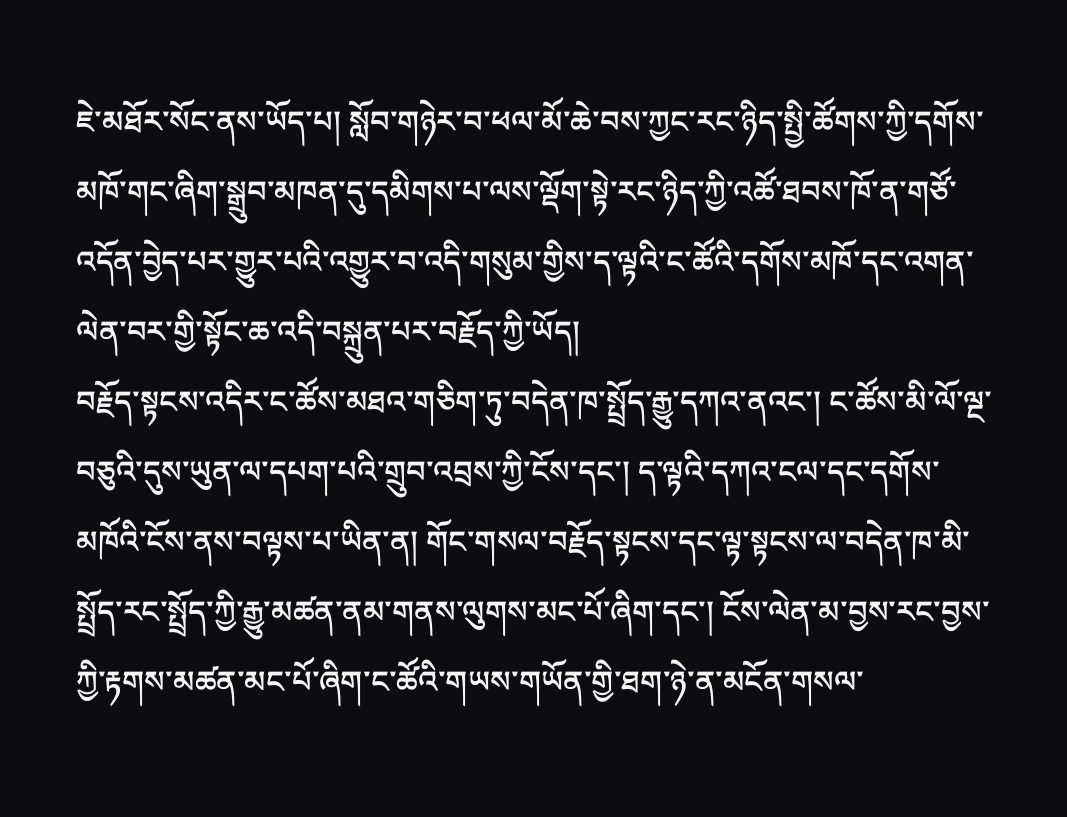ཇེ་མཐོར་སོང་ནས་ཡོད་པ། སློབ་གཉེར་བ་ཕལ་མོ་ཆེ་བས་ཀྱང་རང་ཉིད་སྤྱི་ཚོགས་ཀྱི་དགོས་མཁོ་གང་ཞིག་སྒྲུབ་མཁན་དུ་དམིགས་པ་ལས་ལྡོག་སྟེ་རང་ཉིད་ཀྱི་འཚོ་ཐབས་ཁོ་ན་གཙོ་འདོན་བྱེད་པར་གྱུར་པའི་འགྱུར་བ་འདི་གསུམ་གྱིས་ད་ལྟའི་ང་ཚོའི་དགོས་མཁོ་དང་འགན་ལེན་བར་གྱི་སྟོང་ཆ་འདི་བསྐྲུན་པར་བརྗོད་ཀྱི་ཡོད།
བརྗོད་སྟངས་འདིར་ང་ཚོས་མཐའ་གཅིག་ཏུ་བདེན་ཁ་སྤྲོད་རྒྱུ་དཀའ་ནའང་། ང་ཚོས་མི་ལོ་ལྔ་བཅུའི་དུས་ཡུན་ལ་དཔག་པའི་གྲུབ་འབྲས་ཀྱི་ངོས་དང་། ད་ལྟའི་དཀའ་ངལ་དང་དགོས་མཁོའི་ངོས་ནས་བལྟས་པ་ཡིན་ན། གོང་གསལ་བརྗོད་སྟངས་དང་ལྟ་སྟངས་ལ་བདེན་ཁ་མི་སྤྲོད་རང་སྤྲོད་ཀྱི་རྒྱུ་མཚན་ནམ་གནས་ལུགས་མང་པོ་ཞིག་དང་། ངོས་ལེན་མ་བྱས་རང་བྱས་ཀྱི་རྟགས་མཚན་མང་པོ་ཞིག་ང་ཚོའི་གཡས་གཡོན་གྱི་ཐག་ཉེ་ན་མངོན་གསལ་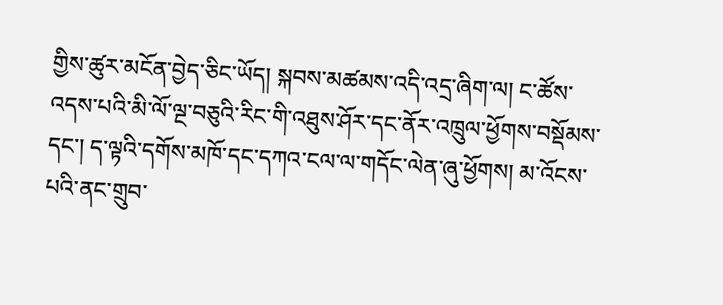གྱིས་ཚུར་མངོན་བྱེད་ཅིང་ཡོད། སྐབས་མཚམས་འདི་འདྲ་ཞིག་ལ། ང་ཚོས་འདས་པའི་མི་ལོ་ལྔ་བཅུའི་རིང་གི་འཐུས་ཤོར་དང་ནོར་འཁྲུལ་ཕྱོགས་བསྡོམས་དང་། ད་ལྟའི་དགོས་མཁོ་དང་དཀའ་ངལ་ལ་གདོང་ལེན་ཞུ་ཕྱོགས། མ་འོངས་པའི་ནང་གྲུབ་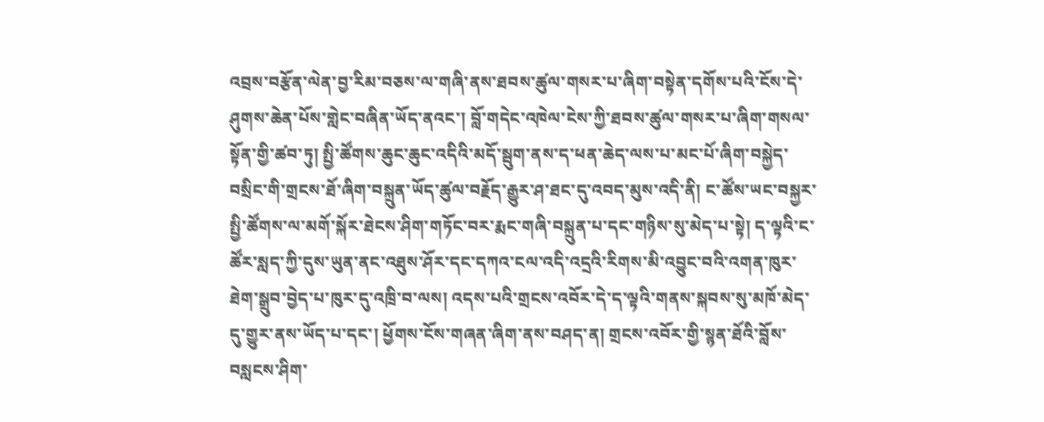འབྲས་བརྩོན་ལེན་བྱ་རིམ་བཅས་ལ་གཞི་ནས་ཐབས་ཚུལ་གསར་པ་ཞིག་བསྟེན་དགོས་པའི་ངོས་དེ་ཤུགས་ཆེན་པོས་གླེང་བཞིན་ཡོད་ནའང་། བློ་གདེང་འཁེལ་ངེས་ཀྱི་ཐབས་ཚུལ་གསར་པ་ཞིག་གསལ་སྟོན་གྱི་ཚབ་ཏུ། སྤྱི་ཚོགས་ཆུང་ཆུང་འདིའི་མདོ་སྦུག་ནས་ད་ཕན་ཆེད་ལས་པ་མང་པོ་ཞིག་བསྐྱེད་བསྲིང་གི་གྲངས་ཐོ་ཞིག་བསྐྲུན་ཡོད་ཚུལ་བརྗོད་རྒྱུར་ཤ་ཐང་དུ་འབད་མུས་འདི་ནི། ང་ཚོས་ཡང་བསྐྱར་སྤྱི་ཚོགས་ལ་མགོ་སྐོར་ཐེངས་ཤིག་གཏོང་བར་རྨང་གཞི་བསྐྲུན་པ་དང་གཉིས་སུ་མེད་པ་སྟེ། ད་ལྟའི་ང་ཚོར་སླད་ཀྱི་དུས་ཡུན་ནང་འཐུས་ཤོར་དང་དཀའ་ངལ་འདི་འདྲའི་རིགས་མི་འབྱུང་བའི་འགན་ཁུར་ཐེག་སྒྲུབ་བྱེད་པ་ཁུར་དུ་འཁྲི་བ་ལས། འདས་པའི་གྲངས་འབོར་དེ་ད་ལྟའི་གནས་སྐབས་སུ་མཁོ་མེད་དུ་གྱུར་ནས་ཡོད་པ་དང་། ཕྱོགས་ངོས་གཞན་ཞིག་ནས་བཤད་ན། གྲངས་འབོར་གྱི་སྙན་ཐོའི་བློས་བསླངས་ཤིག་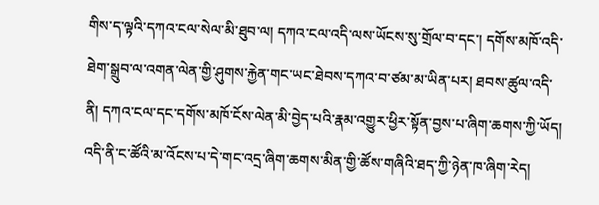གིས་ད་ལྟའི་དཀའ་ངལ་སེལ་མི་ཐུབ་ལ། དཀའ་ངལ་འདི་ལས་ཡོངས་སུ་གྲོལ་བ་དང་། དགོས་མཁོ་འདི་ཐེག་སྒྲུབ་ལ་འགན་ལེན་གྱི་ཤུགས་རྐྱེན་གང་ཡང་ཐེབས་དཀའ་བ་ཙམ་མ་ཡིན་པར། ཐབས་ཚུལ་འདི་ནི། དཀའ་ངལ་དང་དགོས་མཁོ་ངོས་ལེན་མི་བྱེད་པའི་རྣམ་འགྱུར་ཕྱིར་སྟོན་བྱས་པ་ཞིག་ཆགས་ཀྱི་ཡོད། འདི་ནི་ང་ཚོའི་མ་འོངས་པ་དེ་གང་འདྲ་ཞིག་ཆགས་མིན་གྱི་ཚོས་གཞིའི་ཐད་ཀྱི་ཉེན་ཁ་ཞིག་རེད།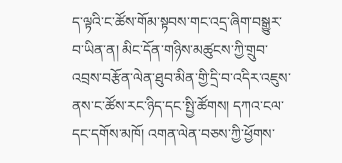ད་ལྟའི་ང་ཚོས་གོམ་སྟབས་གང་འདྲ་ཞིག་བསྒྱུར་བ་ཡིན་ན། མིང་དོན་གཉིས་མཚུངས་ཀྱི་གྲུབ་འབྲས་བརྩོན་ལེན་ཐུབ་མིན་གྱི་དྲི་བ་འདིར་འཇུས་ནས་ང་ཚོས་རང་ཉིད་དང་སྤྱི་ཚོགས། དཀའ་ངལ་དང་དགོས་མཁོ། འགན་ལེན་བཅས་ཀྱི་ཕྱོགས་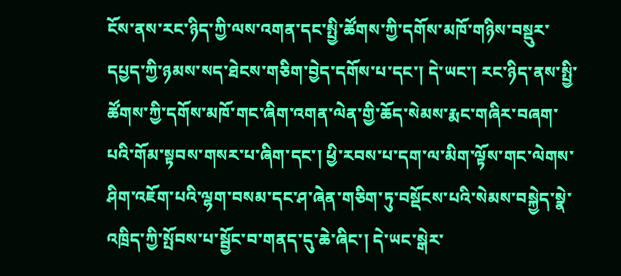ངོས་ནས་རང་ཉིད་ཀྱི་ལས་འགན་དང་སྤྱི་ཚོགས་ཀྱི་དགོས་མཁོ་གཉིས་བསྡུར་དཔྱད་ཀྱི་ཉམས་སད་ཐེངས་གཅིག་བྱེད་དགོས་པ་དང་། དེ་ཡང་། རང་ཉིད་ནས་སྤྱི་ཚོགས་ཀྱི་དགོས་མཁོ་གང་ཞིག་འགན་ལེན་གྱི་ཆོད་སེམས་རྨང་གཞིར་བཞག་པའི་གོམ་སྟབས་གསར་པ་ཞིག་དང་། ཕྱི་རབས་པ་དག་ལ་མིག་ལྟོས་གང་ལེགས་ཤིག་འཇོག་པའི་ལྷག་བསམ་དང་ཤ་ཞེན་གཅིག་ཏུ་བསྡོངས་པའི་སེམས་བསྐྱེད་སྣེ་འཁྲིད་ཀྱི་སྤོབས་པ་སྦྱོང་བ་གནད་དུ་ཆེ་ཞིང་། དེ་ཡང་སྒེར་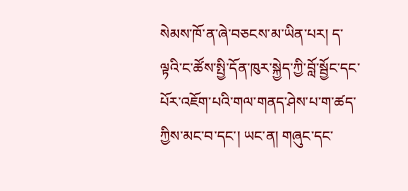སེམས་ཁོ་ན་ཞེ་བཅངས་མ་ཡིན་པར། ད་ལྟའི་ང་ཚོས་སྤྱི་དོན་ཁུར་སྐྱེད་ཀྱི་བློ་སྦྱོང་དང་པོར་འཇོག་པའི་གལ་གནད་ཤེས་པ་ག་ཚད་ཀྱིས་མང་བ་དང་། ཡང་ན། གཞུང་དང་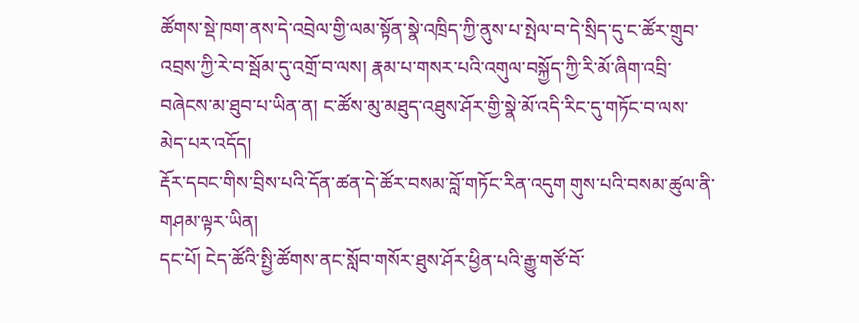ཚོགས་སྡེ་ཁག་ནས་དེ་འབྲེལ་གྱི་ལམ་སྟོན་སྣེ་འཁྲིད་ཀྱི་ནུས་པ་སྤེལ་བ་དེ་སྲིད་དུ་ང་ཚོར་གྲུབ་འབྲས་ཀྱི་རེ་བ་སྦོམ་དུ་འགྲོ་བ་ལས། རྣམ་པ་གསར་པའི་འགུལ་བསྐྱོད་ཀྱི་རི་མོ་ཞིག་འབྲི་བཞེངས་མ་ཐུབ་པ་ཡིན་ན། ང་ཚོས་མུ་མཐུད་འཐུས་ཤོར་གྱི་སྣེ་མོ་འདི་རིང་དུ་གཏོང་བ་ལས་མེད་པར་འདོད།
རྡོར་དབང་གིས་བྲིས་པའི་དོན་ཚན་དེ་ཚོར་བསམ་བློ་གཏོང་རིན་འདུག གུས་པའི་བསམ་ཚུལ་ནི་གཤམ་ལྟར་ཡིན།
དང་པོ། ངེད་ཚོའི་སྤྱི་ཚོགས་ནང་སློབ་གསོར་ཐུས་ཤོར་ཕྱིན་པའི་རྒྱུ་གཙོ་བོ་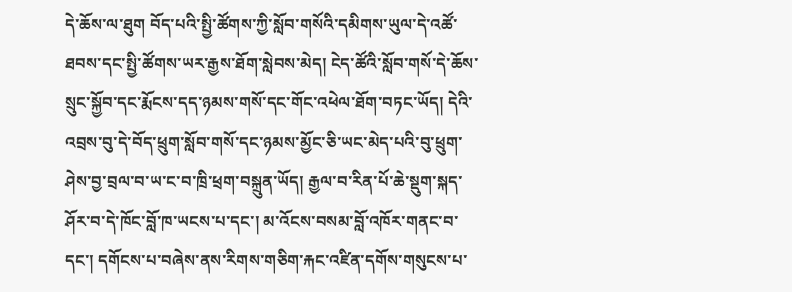དེ་ཆོས་ལ་ཐུག བོད་པའི་སྤྱི་ཚོགས་ཀྱི་སློབ་གསོའི་དམིགས་ཡུལ་དེ་འཚོ་ཐབས་དང་སྤྱི་ཚོགས་ཡར་རྒྱས་ཐོག་སླེབས་མེད། ངེད་ཚོའི་སློབ་གསོ་དེ་ཆོས་སྲུང་སྐྱོབ་དང་རྨོངས་དད་ཉམས་གསོ་དང་གོང་འཕེལ་ཐོག་བཏང་ཡོད། དེའི་འབྲས་བུ་དེ་བོད་ཕྲུག་སློབ་གསོ་དང་ཉམས་མྱོང་ཅི་ཡང་མེད་པའི་བུ་ཕྲུག་ཤེས་བྱ་བྲལ་བ་ཡ་ང་བ་ཁྲི་ཕྲག་བསྐྲུན་ཡོད། རྒྱལ་བ་རིན་པོ་ཆེ་སྡུག་སྐད་ཤོར་བ་དེ་ཁོང་བློ་ཁ་ཡངས་པ་དང་། མ་འོངས་བསམ་བློ་འཁོར་གནང་བ་དང་། དགོངས་པ་བཞེས་ནས་རིགས་གཅིག་རྐང་འཛིན་དགོས་གསུངས་པ་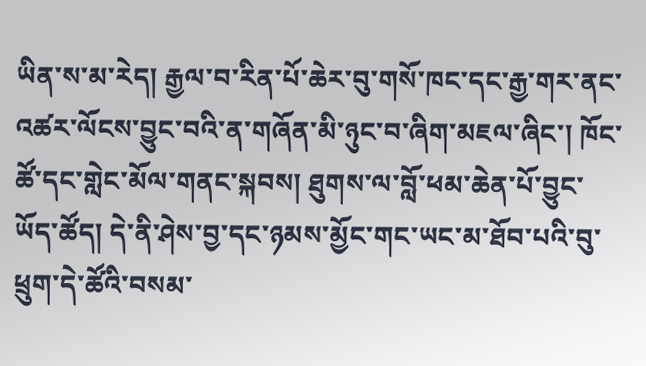ཡིན་ས་མ་རེད། རྒྱལ་བ་རིན་པོ་ཆེར་བུ་གསོ་ཁང་དང་རྒྱ་གར་ནང་འཚར་ལོངས་བྱུང་བའི་ན་གཞོན་མི་ཉུང་བ་ཞིག་མཇལ་ཞིང་། ཁོང་ཚོ་དང་གླེང་མོལ་གནང་སྐབས། ཐུགས་ལ་བློ་ཕམ་ཆེན་པོ་བྱུང་ཡོད་ཚོད། དེ་ནི་ཤེས་བྱ་དང་ཉམས་མྱོང་གང་ཡང་མ་ཐོབ་པའི་བུ་ཕྲུག་དེ་ཚོའི་བསམ་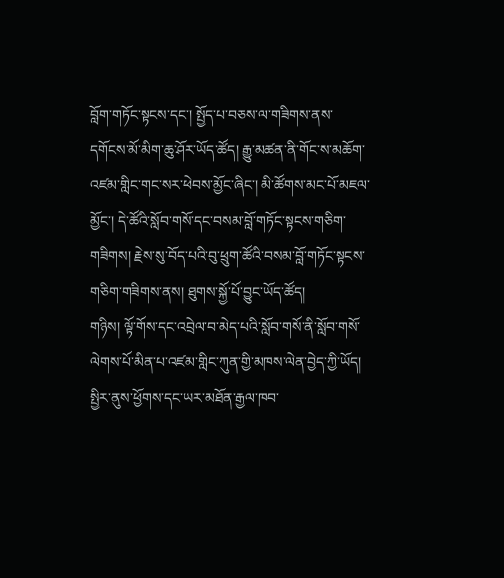བློག་གཏོང་སྟངས་དང་། སྤྱོད་པ་བཅས་ལ་གཟིགས་ནས་དགོངས་མོ་མིག་ཆུ་ཤོར་ཡོད་ཚོད། རྒྱུ་མཚན་ནི་གོང་ས་མཆོག་འཛམ་གླིང་གང་སར་ཕེབས་མྱོང་ཞིང་། མི་ཚོགས་མང་པོ་མཇལ་མྱོང་། དེ་ཚོའི་སློབ་གསོ་དང་བསམ་བློ་གཏོང་སྟངས་གཅིག་གཟིགས། རྗེས་སུ་བོད་པའི་བུ་ཕྲུག་ཚོའི་བསམ་བློ་གཏོང་སྟངས་གཅིག་གཟིགས་ནས། ཐུགས་སྐྱོ་པོ་བྱུང་ཡོད་ཚོད།
གཉིས། ལྟོ་གོས་དང་འབྲེལ་བ་མེད་པའི་སློབ་གསོ་ནི་སློབ་གསོ་ལེགས་པོ་མིན་པ་འཛམ་གླིང་ཀུན་གྱི་མཁས་ལེན་བྱེད་ཀྱི་ཡོད། སྤྱིར་ནུས་ཕྱོགས་དང་ཡར་མཐོན་རྒྱལ་ཁབ་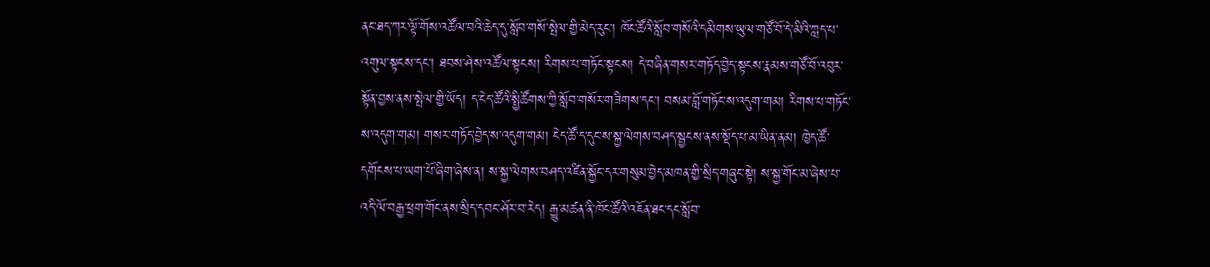ནང་ཐད་ཀར་ལྟོ་གོས་འཚོལ་བའི་ཆེད་དུ་སློབ་གསོ་སྤེལ་གྱི་མེད་རུང་། ཁོང་ཚོའི་སློབ་གསོའི་དམིགས་ཡུལ་གཙོ་བོ་དེ་མིའི་ཀླད་པ་འགུལ་སྟངས་དང་། ཐབས་ཤེས་འཚོལ་སྟངས། རིགས་པ་གཏོང་སྟངས། དེ་བཞིན་གསར་གཏོད་བྱེད་སྟངས་རྣམས་གཙོ་བོ་འབུར་སྟོན་བྱས་ནས་སྤེལ་གྱི་ཡོད། ད་ངེད་ཚོའི་སྤྱིཚོགས་ཀྱི་སློབ་གསོར་གཟིགས་དང་། བསམ་བློ་གཏོང་ས་འདུག་གམ། རིགས་པ་གཏོང་ས་འདུག་གམ། གསར་གཏོད་བྱེད་ས་འདུག་གམ། ངེད་ཚོ་ད་དུང་ས་སྐྱ་ལེགས་བཤད་སྦྱངས་ནས་སྡོད་པ་མ་ཡིན་ནམ། ཁྱེད་ཚོ་དགོངས་པ་ཡག་པོ་ཞིག་ཞེས་ན། ས་སྐྱ་ལེགས་བཤད་འཛིན་སྐྱོང་དར་གསུམ་བྱེད་མཁན་གྱི་སྲིད་གཞུང་སྟེ། ས་སྐྱ་གོང་མ་ཞེས་པ་འདི་ལོ་བརྒྱ་ཕྲག་གོང་ནས་སྲིད་དབང་ཤོར་བ་རེད། རྒྱུ་མཚན་ནི་ཁོང་ཚོའི་འཇོན་ཐང་དང་སློབ་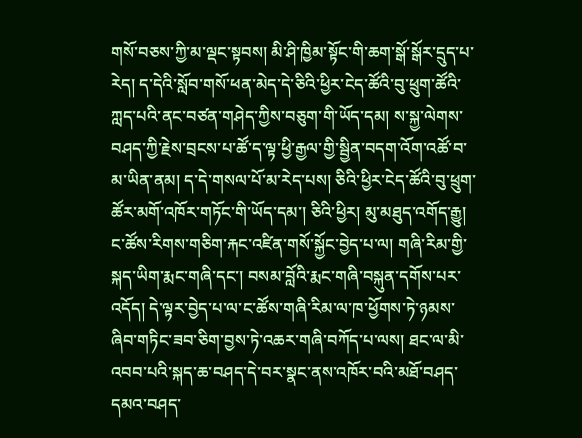གསོ་བཅས་ཀྱི་མ་ལྡང་སྟབས། མི་ཤི་ཁྱིམ་སྟོང་གི་ཆག་སྒོ་སྒོར་དྲུད་པ་རེད། ད་དེའི་སློབ་གསོ་ཕན་མེད་དེ་ཅིའི་ཕྱིར་ངེད་ཚོའི་བུ་ཕྲུག་ཚོའི་ཀླད་པའི་ནང་བཙན་གཤེད་ཀྱིས་བཅུག་གི་ཡོད་དམ། ས་སྐྱ་ལེགས་བཤད་ཀྱི་རྗེས་བྲངས་པ་ཚོ་ད་ལྟ་ཕྱི་རྒྱལ་གྱི་སྦྱིན་བདག་འོག་འཚོ་བ་མ་ཡིན་ནམ། ད་དེ་གསལ་པོ་མ་རེད་པས། ཅིའི་ཕྱིར་ངེད་ཚོའི་བུ་ཕྲུག་ཚོར་མགོ་འཁོར་གཏོང་གི་ཡོད་དམ་། ཅིའི་ཕྱིར། མུ་མཐུད་འགོད་རྒྱུ།
ང་ཚོས་རིགས་གཅིག་རྐང་འཛིན་གསོ་སྐྱོང་བྱེད་པ་ལ། གཞི་རིམ་གྱི་སྐད་ཡིག་རྨང་གཞི་དང་། བསམ་བློའི་རྨང་གཞི་བསྐུན་དགོས་པར་འདོད། དེ་ལྟར་བྱེད་པ་ལ་ང་ཚོས་གཞི་རིམ་ལ་ཁ་ཕྱོགས་ཏེ་ཉམས་ཞིབ་གཏིང་ཟབ་ཅིག་བྱས་ཏེ་འཆར་གཞི་བཀོད་པ་ལས། ཐང་ལ་མི་འབབ་པའི་སྐད་ཆ་བཤད་དེ་བར་སྣང་ནས་འཁོར་བའི་མཐོ་བཤད་དམའ་བཤད་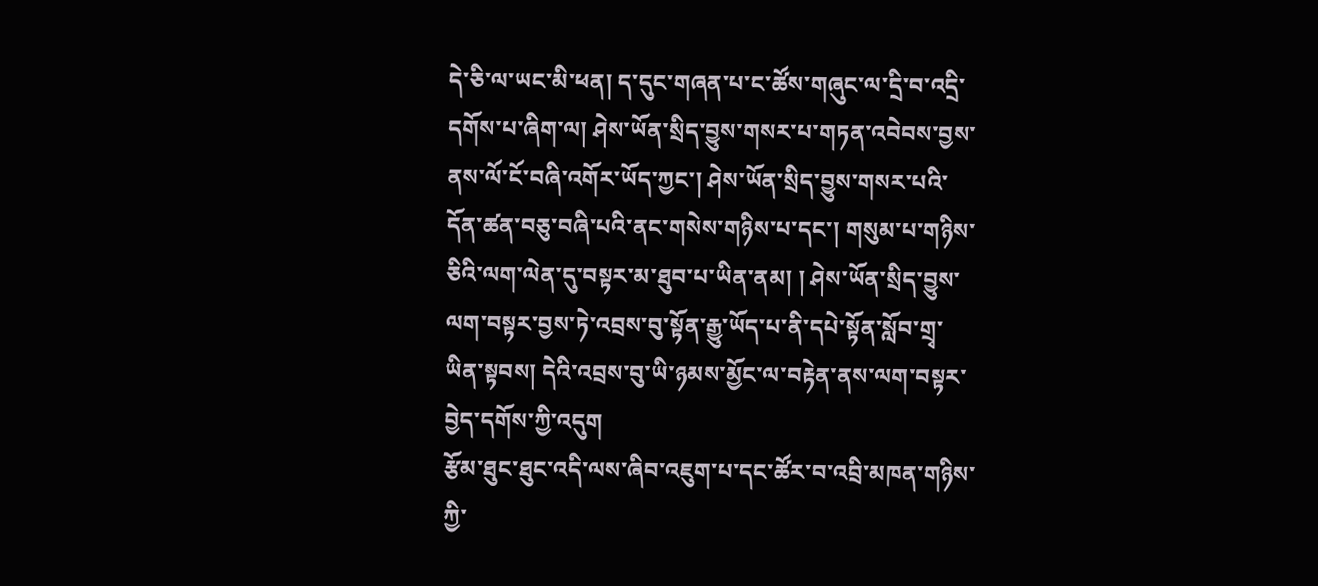དེ་ཅི་ལ་ཡང་མི་ཕན། ད་དུང་གཞན་པ་ང་ཚོས་གཞུང་ལ་དྲི་བ་འདྲི་དགོས་པ་ཞིག་ལ། ཤེས་ཡོན་སྲིད་བྱུས་གསར་པ་གཏན་འབེབས་བྱས་ནས་ལོ་ངོ་བཞི་འགོར་ཡོད་ཀྱང་། ཤེས་ཡོན་སྲིད་བྱུས་གསར་པའི་དོན་ཚན་བཅུ་བཞི་པའི་ནང་གསེས་གཉིས་པ་དང་། གསུམ་པ་གཉིས་ཅིའི་ལག་ལེན་དུ་བསྟར་མ་ཐུབ་པ་ཡིན་ནམ། ། ཤེས་ཡོན་སྲིད་བྱུས་ལག་བསྟར་བྱས་ཏེ་འབྲས་བུ་སྟོན་རྒྱུ་ཡོད་པ་ནི་དཔེ་སྟོན་སློབ་གྲྭ་ཡིན་སྟབས། དེའི་འབྲས་བུ་ཡི་ཉམས་མྱོང་ལ་བརྟེན་ནས་ལག་བསྟར་བྱེད་དགོས་ཀྱི་འདུག
རྩོམ་ཐུང་ཐུང་འདི་ལས་ཞིབ་འཇུག་པ་དང་ཚོར་བ་འབྲི་མཁན་གཉིས་ཀྱི་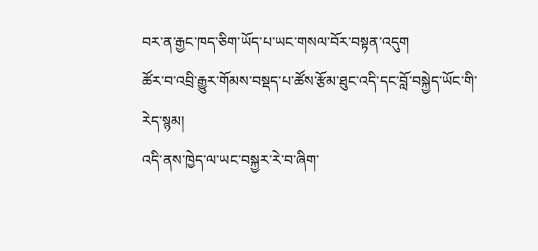བར་ན་རྒྱང་ཁད་ཅིག་ཡོད་པ་ཡང་གསལ་བོར་བསྟན་འདུག
ཚོར་བ་འབྲི་རྒྱུར་གོམས་བསྡད་པ་ཚོས་རྩོམ་ཐུང་འདི་དང་བློ་བསྐྱེད་ཡོང་གི་རེད་སྙམ།
འདི་ནས་ཁྱེད་ལ་ཡང་བསྐྱར་རེ་བ་ཞིག་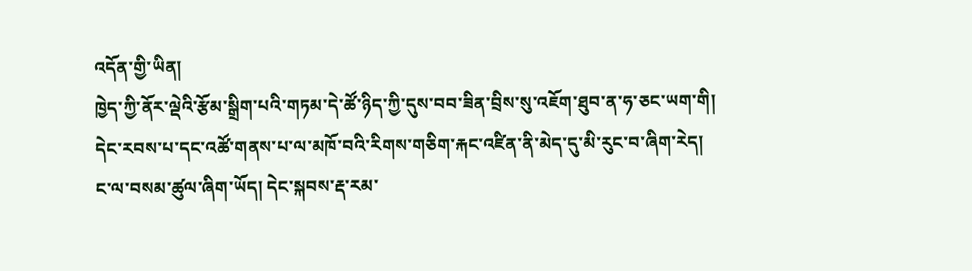འདོན་གྱི་ཡིན།
ཁྱེད་ཀྱི་ནོར་ལྡེའི་རྩོམ་སྒྲིག་པའི་གཏམ་དེ་ཚོ་ཉིད་ཀྱི་དུས་བབ་ཟིན་བྲིས་སུ་འཇོག་ཐུབ་ན་ཧ་ཅང་ཡག་གི།
དེང་རབས་པ་དང་འཚོ་གནས་པ་ལ་མཁོ་བའི་རིགས་གཅིག་རྐང་འཛིན་ནི་མེད་དུ་མི་རུང་བ་ཞིག་རེད།
ང་ལ་བསམ་ཚུལ་ཞིག་ཡོད། དེང་སྐབས་རྡ་རམ་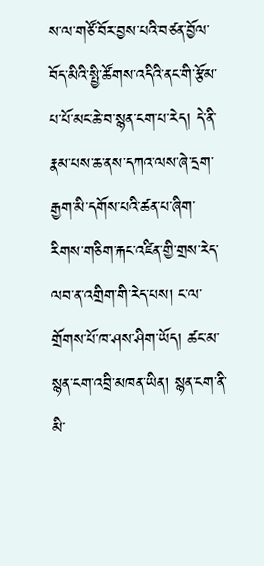ས་ལ་གཙོ་བོར་བྱས་པའི་བཙན་བྱོལ་བོད་མིའི་སྤྱི་ཚོགས་འདིའི་ནང་གི་རྩོམ་པ་པོ་མང་ཆེ་བ་སྙན་ངག་པ་རེད། དེ་ནི་རྣམ་པས་ཆ་ནས་དཀའ་ལས་ཞེ་དྲག་རྒྱག་མི་དགོས་པའི་ཚན་པ་ཞིག་རིགས་གཅིག་རྐང་འཛིན་གྱི་གྲས་རེད་ལབ་ན་འགྲིག་གི་རེད་པས། ང་ལ་གྲོགས་པོ་ཁ་ཤས་ཤིག་ཡོད། ཚང་མ་སྙན་ངག་འབྲི་མཁན་ཡིན། སྙན་ངག་ནི་མི་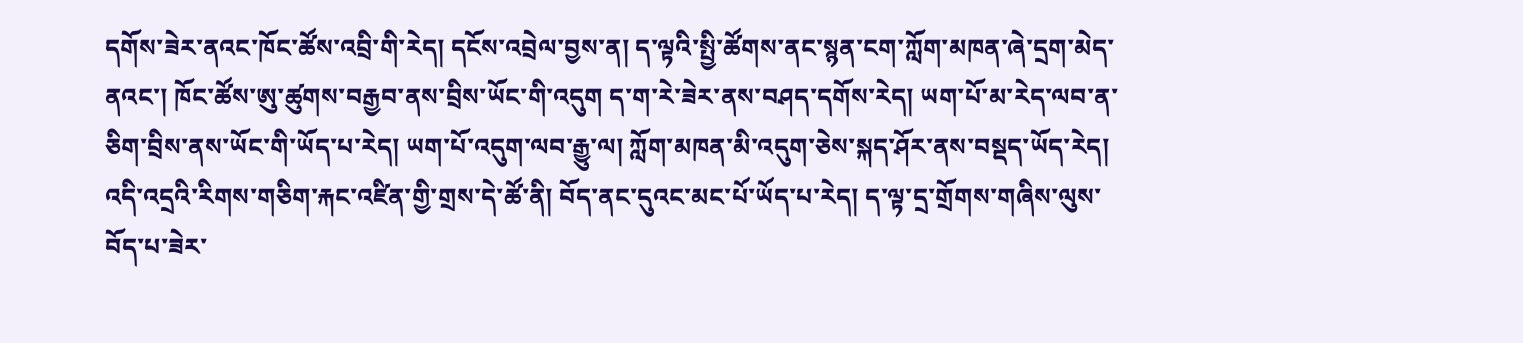དགོས་ཟེར་ནའང་ཁོང་ཚོས་འབྲི་གི་རེད། དངོས་འབྲེལ་བྱས་ན། ད་ལྟའི་སྤྱི་ཚོགས་ནང་སྙན་ངག་ཀློག་མཁན་ཞེ་དྲག་མེད་ནའང་། ཁོང་ཚོས་ཨུ་ཚུགས་བརྒྱབ་ནས་བྲིས་ཡོང་གི་འདུག ད་ག་རེ་ཟེར་ནས་བཤད་དགོས་རེད། ཡག་པོ་མ་རེད་ལབ་ན་ཅིག་བྲིས་ནས་ཡོང་གི་ཡོད་པ་རེད། ཡག་པོ་འདུག་ལབ་རྒྱུ་ལ། ཀློག་མཁན་མི་འདུག་ཅེས་སྐད་ཤོར་ནས་བསྡད་ཡོད་རེད། འདི་འདྲའི་རིགས་གཅིག་རྐང་འཛིན་གྱི་གྲས་དེ་ཚོ་ནི། བོད་ནང་དུའང་མང་པོ་ཡོད་པ་རེད། ད་ལྟ་དྲ་གྲོགས་གཞིས་ལུས་བོད་པ་ཟེར་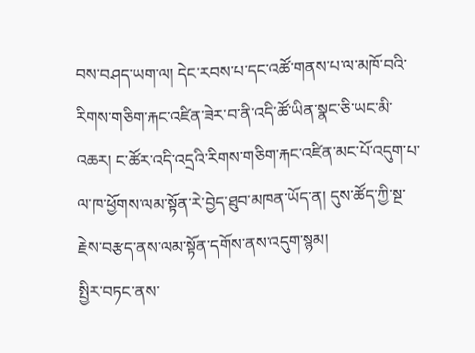བས་བཤད་ཡག་ལ། དེང་རབས་པ་དང་འཚོ་གནས་པ་ལ་མཁོ་བའི་རིགས་གཅིག་རྐང་འཛིན་ཟེར་བ་ནི་འདི་ཚོ་ཡིན་སྣང་ཅི་ཡང་མི་འཆར། ང་ཚོར་འདི་འདྲའི་རིགས་གཅིག་རྐང་འཛིན་མང་པོ་འདུག་པ་ལ་ཁ་ཕྱོགས་ལམ་སྟོན་རེ་བྱེད་ཐུབ་མཁན་ཡོད་ན། དུས་ཚོད་ཀྱི་སྔ་རྗེས་བརྩད་ནས་ལམ་སྟོན་དགོས་ནས་འདུག་སྙམ།
སྤྱིར་བཏང་ནས་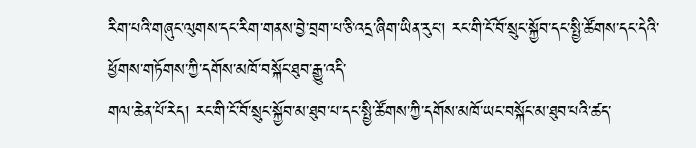རིག་པའི་གཞུང་ལུགས་དང་རིག་གནས་བྱེ་བྲག་པ་ཅི་འདྲ་ཞིག་ཡིན་རུང་། རང་གི་ངོ་བོ་སྲུང་སྐྱོབ་དང་སྤྱི་ཚོགས་དང་དེའི་ཕྱོགས་གཏོགས་ཀྱི་དགོས་མཁོ་བསྐོང་ཐུབ་རྒྱུ་འདི་
གལ་ཆེན་པོ་རེད། རང་གི་ངོ་བོ་སྲུང་སྐྱོབ་མ་ཐུབ་པ་དང་སྤྱི་ཚོགས་ཀྱི་དགོས་མཁོ་ཡང་བསྐོང་མ་ཐུབ་པའི་ཚད་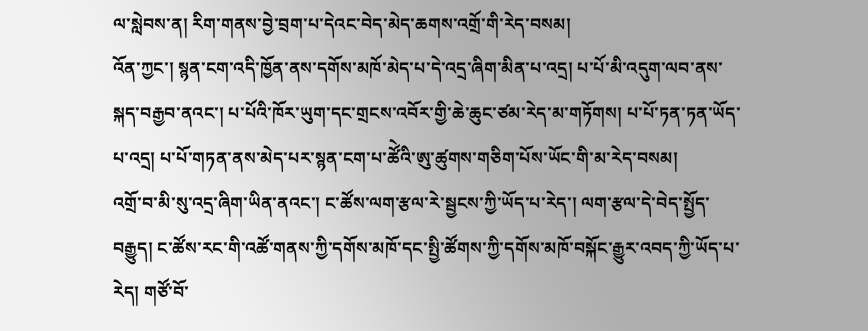ལ་སླེབས་ན། རིག་གནས་བྱེ་བྲག་པ་དེའང་བེད་མེད་ཆགས་འགྲོ་གི་རེད་བསམ།
འོན་ཀྱང་། སྙན་ངག་འདི་ཁྱོན་ནས་དགོས་མཁོ་མེད་པ་དེ་འདྲ་ཞིག་མིན་པ་འདྲ། པ་པོ་མི་འདུག་ལབ་ནས་སྐད་བརྒྱབ་ནའང་། པ་པོའི་ཁོར་ཡུག་དང་གྲངས་འབོར་གྱི་ཆེ་ཆུང་ཙམ་རེད་མ་གཏོགས། པ་པོ་ཏན་ཏན་ཡོད་པ་འདྲ། པ་པོ་གཏན་ནས་མེད་པར་སྙན་ངག་པ་ཚོེའི་ཨུ་ཚུགས་གཅིག་པོས་ཡོང་གི་མ་རེད་བསམ།
འགྲོ་བ་མི་སུ་འདྲ་ཞིག་ཡིན་ནའང་། ང་ཚོས་ལག་རྩལ་རེ་སྦྱངས་ཀྱི་ཡོད་པ་རེད་། ལག་རྩལ་དེ་བེད་སྤྱོད་བརྒྱུད། ང་ཚོས་རང་གི་འཚོ་གནས་ཀྱི་དགོས་མཁོ་དང་སྤྱི་ཚོགས་ཀྱི་དགོས་མཁོ་བསྐོང་རྒྱུར་འབད་ཀྱི་ཡོད་པ་རེད། གཙོ་བོ་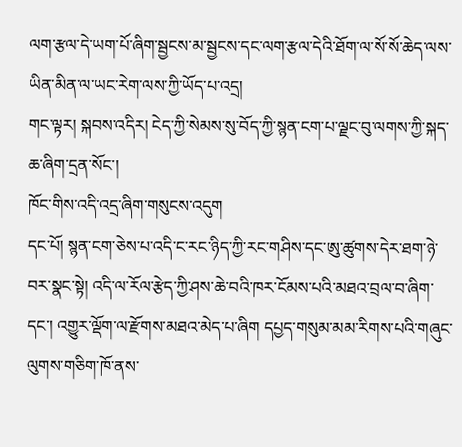ལག་རྩལ་དེ་ཡག་པོ་ཞིག་སྦྱངས་མ་སྦྱངས་དང་ལག་རྩལ་དེའི་ཐོག་ལ་སོ་སོ་ཆེད་ལས་ཡིན་མིན་ལ་ཡང་རེག་ལས་ཀྱི་ཡོད་པ་འདྲ།
གང་ལྟར། སྐབས་འདིར། ངེད་ཀྱི་སེམས་སུ་བོད་ཀྱི་སྙན་ངག་པ་ལྗང་བུ་ལགས་ཀྱི་སྐད་ཆ་ཞིག་དྲན་སོང་།
ཁོང་གིས་འདི་འདྲ་ཞིག་གསུངས་འདུག
དང་པོ། སྙན་ངག་ཅེས་པ་འདི་ང་རང་ཉིད་ཀྱི་རང་གཤིས་དང་ཨུ་ཚུགས་དེར་ཐག་ཉེ་བར་སྣང་སྟེ། འདི་ལ་རོལ་རྩེད་ཀྱི་ཤས་ཆེ་བའི་ཁར་ངོམས་པའི་མཐའ་བྲལ་བ་ཞིག་དང་། འགྱུར་ལྡོག་ལ་རྫོགས་མཐའ་མེད་པ་ཞིག དཔྱད་གསུམ་མམ་རིགས་པའི་གཞུང་ལུགས་གཅིག་ཁོ་ནས་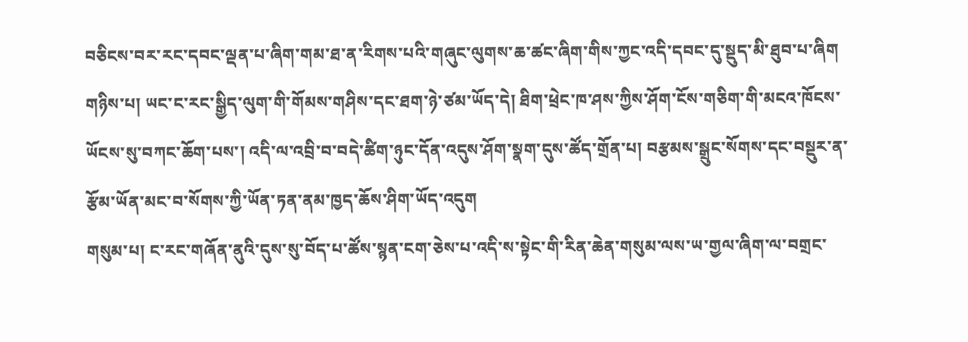བཅིངས་བར་རང་དབང་ལྡན་པ་ཞིག་གམ་ཐ་ན་རིགས་པའི་གཞུང་ལུགས་ཆ་ཚང་ཞིག་གིས་ཀྱང་འདི་དབང་དུ་སྡུད་མི་ཐུབ་པ་ཞིག
གཉིས་པ། ཡང་ང་རང་སྒྱིད་ལུག་གི་གོམས་གཤིས་དང་ཐག་ཉེ་ཙམ་ཡོད་དེ། ཐིག་ཕྲེང་ཁ་ཤས་ཀྱིས་ཤོག་ངོས་གཅིག་གི་མངའ་ཁོངས་ཡོངས་སུ་བཀང་ཆོག་པས་། འདི་ལ་འབྲི་བ་བདེ་ཚིག་ཉུང་དོན་འདུས་ཤོག་སྣག་དུས་ཚོད་གྲོན་པ། བརྩམས་སྒྲུང་སོགས་དང་བསྡུར་ན་རྩོམ་ཡོན་མང་བ་སོགས་ཀྱི་ཡོན་ཏན་ནམ་ཁྱད་ཆོས་ཤིག་ཡོད་འདུག
གསུམ་པ། ང་རང་གཞོན་ནུའི་དུས་སུ་བོད་པ་ཚོས་སྙན་ངག་ཅེས་པ་འདི་ས་སྟེང་གི་རིན་ཆེན་གསུམ་ལས་ཡ་གྱལ་ཞིག་ལ་བགྲང་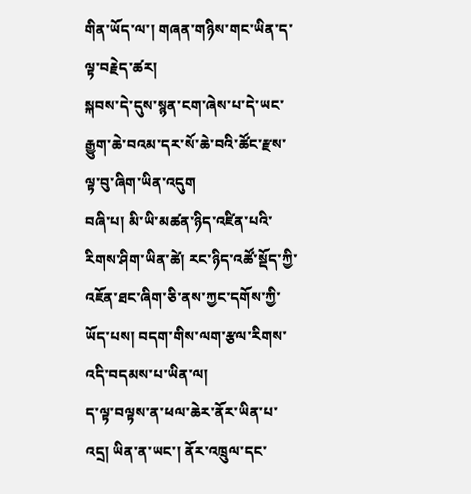གིན་ཡོད་ལ་། གཞན་གཉིས་གང་ཡིན་ད་ལྟ་བརྗེད་ཚར།
སྐབས་དེ་དུས་སྙན་ངག་ཞེས་པ་དེ་ཡང་རྒྱུག་ཆེ་བའམ་དར་སོ་ཆེ་བའི་ཚོང་རྫས་ལྟ་བུ་ཞིག་ཡིན་འདུག
བཞི་པ། མི་ཡི་མཚན་ཉིད་འཛིན་པའི་རིགས་ཤིག་ཡིན་ཚེ། རང་ཉིད་འཚོ་སྡོད་ཀྱི་འཇོན་ཐང་ཞིག་ཅི་ནས་ཀྱང་དགོས་ཀྱི་ཡོད་པས། བདག་གིས་ལག་རྩལ་རིགས་འདི་བདམས་པ་ཡིན་ལ།
ད་ལྟ་བལྟས་ན་ཕལ་ཆེར་ནོར་ཡིན་པ་འདྲ། ཡིན་ན་ཡང་། ནོར་འཁྲུལ་དང་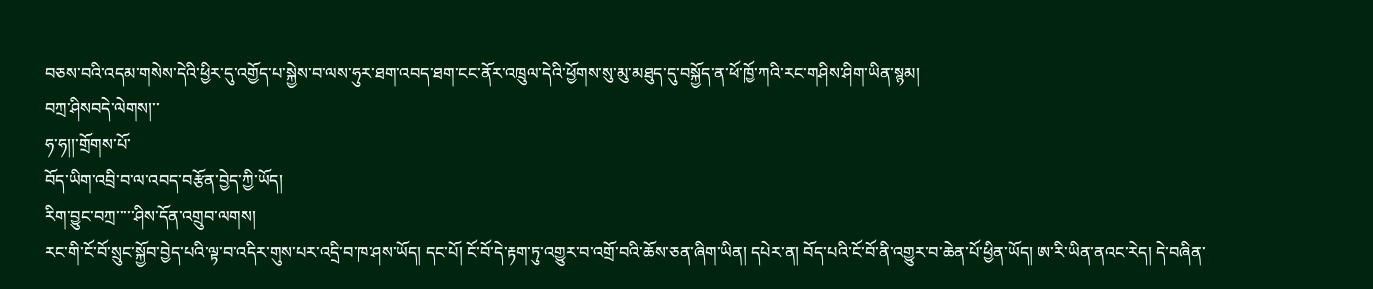བཅས་བའི་འདམ་གསེས་དེའི་ཕྱིར་དུ་འགྱོད་པ་སྐྱེས་བ་ལས་ཧུར་ཐག་འབད་ཐག་ངང་ནོར་འཁྲུལ་དེའི་ཕྱོགས་སུ་མུ་མཐུད་དུ་བསྐྱོད་ན་ཕོ་ཁྱོ་ཀའི་རང་གཤིས་ཤིག་ཡིན་སྙམ།
བཀྲ་ཤིསབདེ་ལེགས།་་
ཧ་ཧ།།་གྲོགས་པོ་
བོད་ཡིག་འབྲི་བ་ལ་འབད་བརྩོན་བྱེད་ཀྱི་ཡོད།
རིག་བྱུང་བཀྲ་་་་་ཤིས་དོན་འགྲུབ་ལགས།
རང་གི་ངོ་བོ་སྲུང་སྐྱོབ་བྱེད་པའི་ལྟ་བ་འདིར་གུས་པར་འདྲི་བ་ཁ་ཤས་ཡོད། དང་པོ། ངོ་བོ་དེ་རྟག་ཏུ་འགྱུར་བ་འགྲོ་བའི་ཆོས་ཅན་ཞིག་ཡིན། དཔེར་ན། བོད་པའི་ངོ་བོ་ནི་འགྱུར་བ་ཆེན་པོ་ཕྱིན་ཡོད། ཨ་རི་ཡིན་ནའང་རེད། དེ་བཞིན་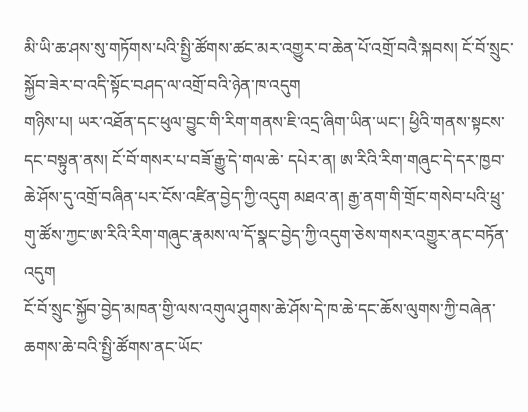མི་ཡི་ཆ་ཤས་སུ་གཏོགས་པའི་སྤྱི་ཚོགས་ཚང་མར་འགྱུར་བ་ཆེན་པོ་འགྲོ་བའཻ་སྐབས། ངོ་བོ་སྲུང་སྐྱོབ་ཟེར་བ་འདི་སྟོང་བཤད་ལ་འགྲོ་བའི་ཉེན་ཁ་འདུག
གཉིས་པ། ཡར་འཐོན་དང་ཕུལ་བྱུང་གི་རིག་གནས་ཇི་འདྲ་ཞིག་ཡིན་ཡང་། ཕྱིའི་གནས་སྟངས་དང་བསྟུན་ནས། ངོ་བོ་གསར་པ་བཟོ་རྒྱུ་དེ་གལ་ཆེ་ དཔེར་ན། ཨ་རིའི་རིག་གཞུང་དེ་དར་ཁྱབ་ཆེ་ཤོས་དུ་འགྲོ་བཞིན་པར་ངོས་འཛིན་བྱེད་ཀྱི་འདུག མཐའ་ན། རྒྱ་ནག་གི་གྲོང་གསེབ་པའི་ཕྲུ་གུ་ཚོས་ཀྱང་ཨ་རིའི་རིག་གཞུང་རྣམས་ལ་དོ་སྣང་བྱེད་ཀྱི་འདུག་ཅེས་གསར་འགྱུར་ནང་བཏོན་འདུག
ངོ་བོ་སྲུང་སྐྱོབ་བྱེད་མཁན་གྱི་ལས་འགུལ་ཤུགས་ཆེ་ཤོས་དེ་ཁ་ཆེ་དང་ཆོས་ལུགས་ཀྱི་བཞེན་ཆགས་ཆེ་བའི་སྤྱི་ཚོགས་ནང་ཡོང་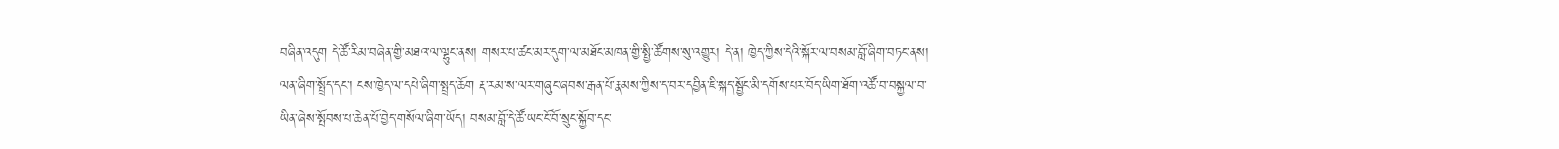བཞིན་འདུག དེ་ཚོ་རིམ་བཞེན་གྱི་མཐའ་ལ་ལྷུང་ནས། གསར་པ་ཚང་མར་དུག་ལ་མཐོང་མཁན་གྱི་སྤྱི་ཚོགས་སུ་འགྱུར། དེ་ན། ཁྱེད་ཀྱིས་དེའི་སྐོར་ལ་བསམ་བློ་ཞིག་བཏང་ནས། ལན་ཞིག་སྤྲོད་དང་། ངས་ཁྱེད་ལ་དཔེ་ཞིག་སྤྲད་ཆོག རྡ་རམ་ས་ལར་གཞུང་ཞབས་རྒན་པོ་རྣམས་ཀྱིས་ད་བར་དབྱིན་ཇི་སྐད་སྦྱོང་མི་དགོས་པར་བོད་ཡིག་ཐོག་འཚོ་བ་བསྐྱལ་བ་ཡིན་ཞེས་སྤོབས་པ་ཆེན་པོ་བྱེད་གསོལ་ཞིག་ཡོད། བསམ་བློ་དེ་ཚོ་ཡང་ངོ་བོ་སྲུང་སྐྱོབ་དང་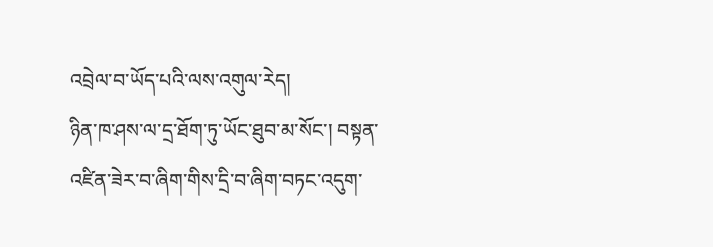འབྲེལ་བ་ཡོད་པའི་ལས་འགུལ་རེད།
ཉིན་ཁ་ཤས་ལ་དྲ་ཐོག་ཏུ་ཡོང་ཐུབ་མ་སོང་། བསྟན་འཛིན་ཟེར་བ་ཞིག་གིས་དྲི་བ་ཞིག་བཏང་འདུག་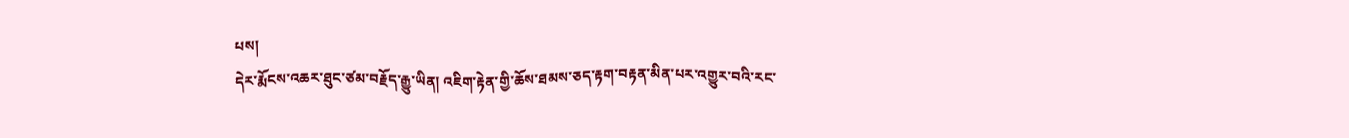པས།
དེར་རྨོངས་འཆར་ཐུང་ཙམ་བརྗོད་རྒྱུ་ཡིན། འཇིག་རྟེན་གྱི་ཆོས་ཐམས་ཅད་རྟག་བརྟན་མིན་པར་འགྱུར་བའི་རང་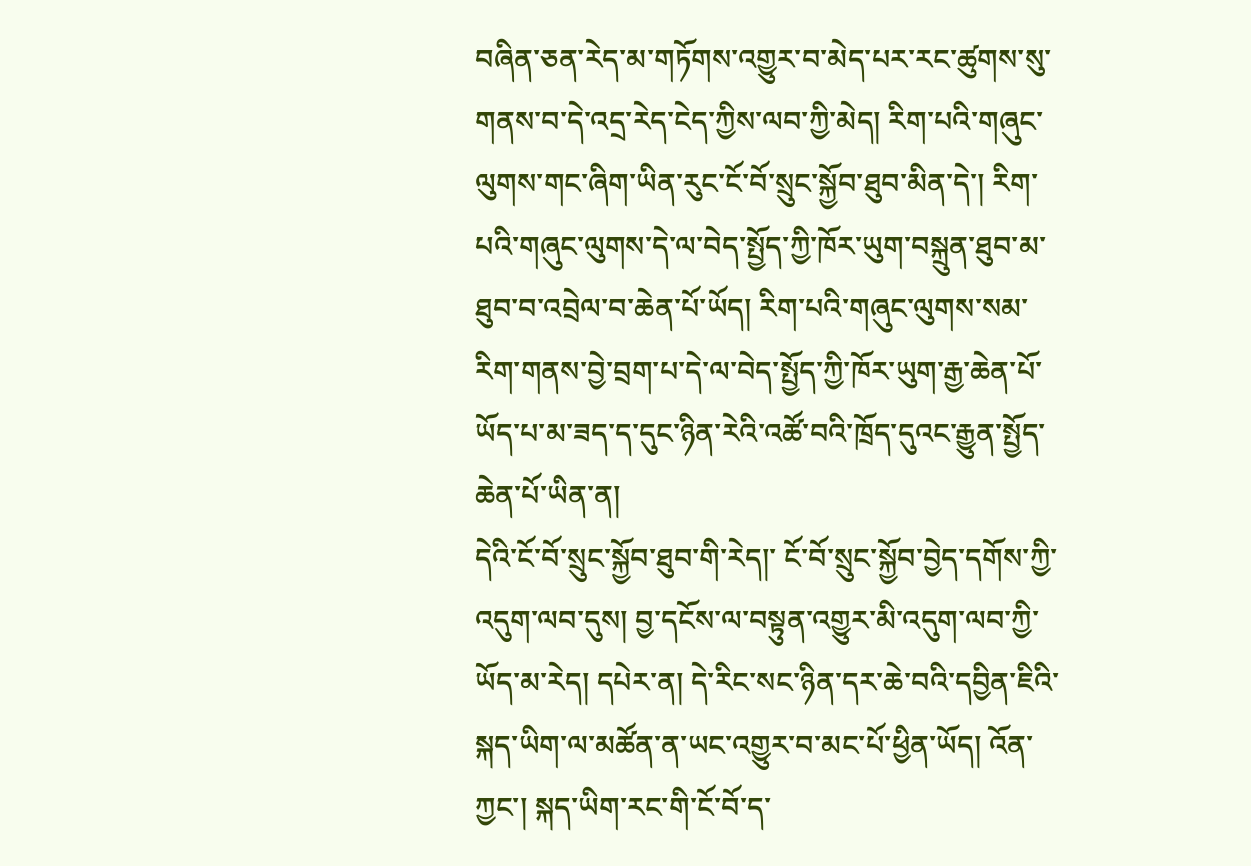བཞིན་ཅན་རེད་མ་གཏོགས་འགྱུར་བ་མེད་པར་རང་ཚུགས་སུ་གནས་བ་དེ་འདྲ་རེད་ངེད་ཀྱིས་ལབ་ཀྱི་མེད། རིག་པའི་གཞུང་ལུགས་གང་ཞིག་ཡིན་རུང་ངོ་བོ་སྲུང་སྐྱོབ་ཐུབ་མིན་དེ་། རིག་པའི་གཞུང་ལུགས་དེ་ལ་བེད་སྤྱོད་ཀྱི་ཁོར་ཡུག་བསྐྲུན་ཐུབ་མ་ཐུབ་བ་འབྲེལ་བ་ཆེན་པོ་ཡོད། རིག་པའི་གཞུང་ལུགས་སམ་རིག་གནས་བྱེ་བྲག་པ་དེ་ལ་བེད་སྤྱོད་ཀྱི་ཁོར་ཡུག་རྒྱ་ཆེན་པོ་ཡོད་པ་མ་ཟད་ད་དུང་ཉིན་རེའི་འཚོ་བའི་ཁྲོད་དུའང་རྒྱུན་སྤྱོད་ཆེན་པོ་ཡིན་ན།
དེའི་ངོ་བོ་སྲུང་སྐྱོབ་ཐུབ་གི་རེད།་ ངོ་བོ་སྲུང་སྐྱོབ་བྱེད་དགོས་ཀྱི་འདུག་ལབ་དུས། བྱ་དངོས་ལ་བསྟུན་འགྱུར་མི་འདུག་ལབ་ཀྱི་ཡོད་མ་རེད། དཔེར་ན། དེ་རིང་སང་ཉིན་དར་ཆེ་བའི་དབྱིན་ཇིའི་སྐད་ཡིག་ལ་མཚོན་ན་ཡང་འགྱུར་བ་མང་པོ་ཕྱིན་ཡོད། འོན་ཀྱང་། སྐད་ཡིག་རང་གི་ངོ་བོ་ད་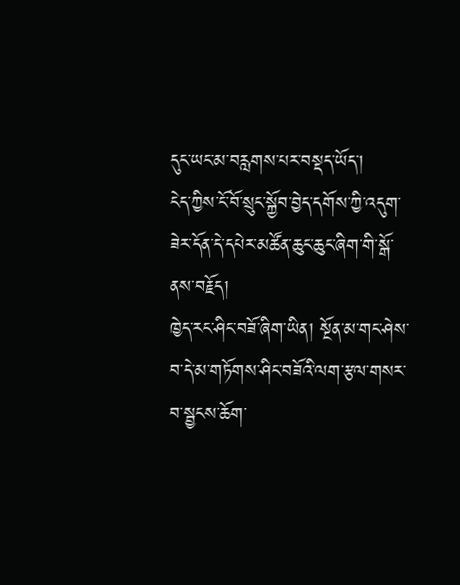དུང་ཡང་མ་བརླགས་པར་བསྡད་ཡོད་།
ངེད་ཀྱིས་ངོ་བོ་སྲུང་སྐྱོབ་བྱེད་དགོས་ཀྱི་འདུག་ཟེར་དོན་དེ་དཔེར་མཚོན་ཆུང་ཆུང་ཞིག་གི་སྒོ་ནས་བརྗོད།
ཁྱེད་རང་ཤིང་བཟོ་ཞིག་ཡིན། སྔོན་མ་གང་ཤེས་བ་དེ་མ་གཏོགས་ཤིང་བཟོའི་ལག་རྩལ་གསར་བ་སྦྱངས་ཆོག་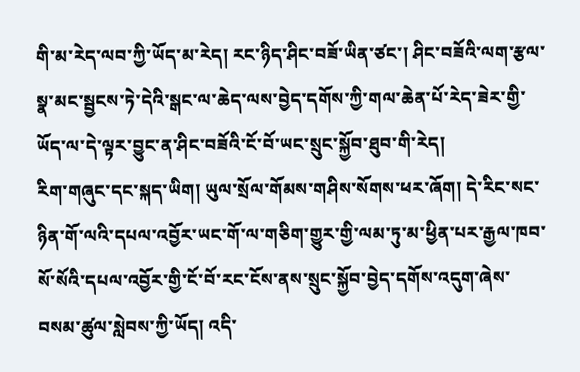གི་མ་རེད་ལབ་ཀྱི་ཡོད་མ་རེད། རང་ཉིད་ཤིང་བཟོ་ཡིན་ཙང་། ཤིང་བཟོའི་ལག་རྩལ་སྣ་མང་སྦྱངས་ཏེ་དེའི་སྒང་ལ་ཆེད་ལས་བྱེད་དགོས་ཀྱི་གལ་ཆེན་པོ་རེད་ཟེར་གྱི་ཡོད་ལ་དེ་ལྟར་བྱུང་ན་ཤིང་བཟོའི་ངོ་བོ་ཡང་སྲུང་སྐྱོབ་ཐུབ་གི་རེད།
རིག་གཞུང་དང་སྐད་ཡིག། ཡུལ་སྲོལ་གོམས་གཤིས་སོགས་ཕར་ཞོག། དེ་རིང་སང་ཉིན་གོ་ལའི་དཔལ་འབྱོར་ཡང་གོ་ལ་གཅིག་གྱུར་གྱི་ལམ་ཏུ་མ་ཕྱིན་པར་རྒྱལ་ཁབ་སོ་སོའི་དཔལ་འབྱོར་གྱི་ངོ་བོ་རང་ངོས་ནས་སྲུང་སྐྱོབ་བྱེད་དགོས་འདུག་ཞེས་བསམ་ཚུལ་སླེབས་ཀྱི་ཡོད། འདི་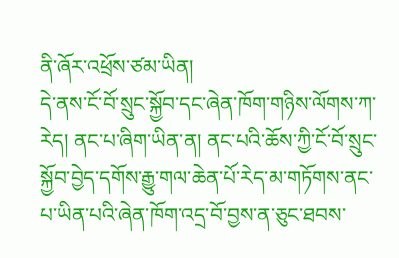ནི་ཞོར་འཕྲོས་ཙམ་ཡིན།
དེ་ནས་ངོ་བོ་སྲུང་སྐྱོབ་དང་ཞེན་ཁོག་གཉིས་ལོགས་ཀ་རེད། ནང་པ་ཞིག་ཡིན་ན། ནང་པའི་ཆོས་ཀྱི་ངོ་བོ་སྲུང་སྐྱོབ་བྱེད་དགོས་རྒྱུ་གལ་ཆེན་པོ་རེད་མ་གཏོགས་ནང་པ་ཡིན་པའི་ཞེན་ཁོག་འདྲ་བོ་བྱས་ན་ཅུང་ཐབས་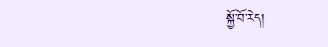སྐྱོ་བོ་རེད།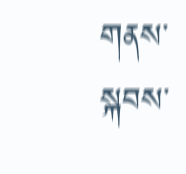གནས་སྐབས་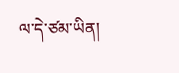ལ་དེ་ཙམ་ཡིན།